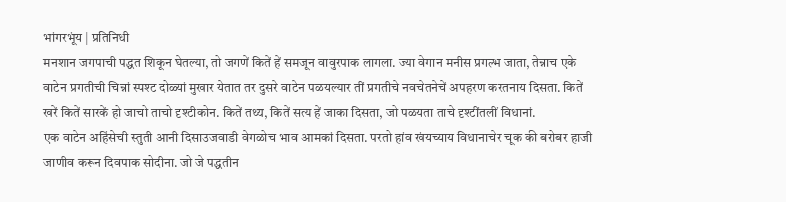भांगरभूंय | प्रतिनिधी
मनशान जगपाची पद्धत शिकून घेतल्या, तो जगणें कितें हें समजून वावुरपाक लागला. ज्या वेगान मनीस प्रगल्भ जाता, तेन्नाच एके वाटेन प्रगतीची चिन्नां स्पश्ट दोळ्यां मुखार येतात तर दुसरे वाटेन पळयल्यार तीं प्रगतीचे नवचेतनेचें अपहरण करतनाय दिसता. कितें खरें कितें सारकें हो जाचो ताचो दृश्टीकोन. कितें तथ्य, कितें सत्य हें जाका दिसता, जो पळयता ताचे दृश्टींतलीं विधानां.
एक वाटेन अहिंसेची स्तुती आनी दिसाउजवाडी वेगळोच भाव आमकां दिसता. परतो हांव खंयच्याय विधानाचेर चूक की बरोबर हाजी जाणीव करून दिवपाक सोदीना. जो जे पद्धतीन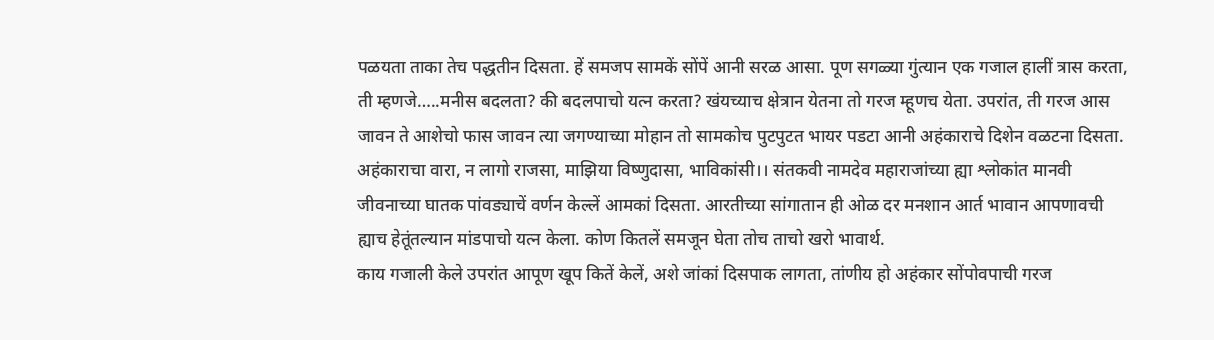पळयता ताका तेच पद्धतीन दिसता. हें समजप सामकें सोंपें आनी सरळ आसा. पूण सगळ्या गुंत्यान एक गजाल हालीं त्रास करता, ती म्हणजे…..मनीस बदलता? की बदलपाचो यत्न करता? खंयच्याच क्षेत्रान येतना तो गरज म्हूणच येता. उपरांत, ती गरज आस जावन ते आशेचो फास जावन त्या जगण्याच्या मोहान तो सामकोच पुटपुटत भायर पडटा आनी अहंकाराचे दिशेन वळटना दिसता.
अहंकाराचा वारा, न लागो राजसा, माझिया विष्णुदासा, भाविकांसी।। संतकवी नामदेव महाराजांच्या ह्या श्लोकांत मानवी जीवनाच्या घातक पांवड्याचें वर्णन केल्लें आमकां दिसता. आरतीच्या सांगातान ही ओळ दर मनशान आर्त भावान आपणावची ह्याच हेतूंतल्यान मांडपाचो यत्न केला. कोण कितलें समजून घेता तोच ताचो खरो भावार्थ.
काय गजाली केले उपरांत आपूण खूप कितें केलें, अशे जांकां दिसपाक लागता, तांणीय हो अहंकार सोंपोवपाची गरज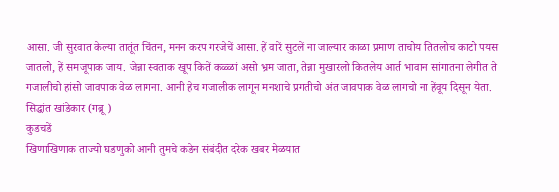आसा. जी सुरवात केल्या तातूंत चिंतन, मनन करप गरजेचें आसा. हें वारें सुटलें ना जाल्यार काळा प्रमाण ताचोय तितलोच काटो पयस जातलो, हें समजूपाक जाय. जेन्ना स्वताक खूप कितें कळ्ळां असो भ्रम जाता, तेन्ना मुखारलो कितलेय आर्त भावान सांगातना लेगीत ते गजालीचो हांसो जावपाक वेळ लागना. आनी हेच गजालीक लागून मनशाचे प्रगतीचो अंत जावपाक वेळ लागचो ना हेंवूय दिसून येता.
सिद्धांत खांडेकार (गब्रू )
कुडचडें
खिणाखिणाक ताज्यो घडणुको आनी तुमचे कडेन संबंदीत दरेक खबर मेळयात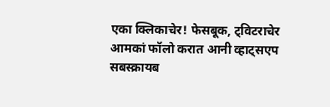एका क्लिकाचेर! फेसबूक, ट्विटराचेर आमकां फॉलो करात आनी व्हाट्सएप सबस्क्रायब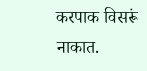करपाक विसरूं नाकात.